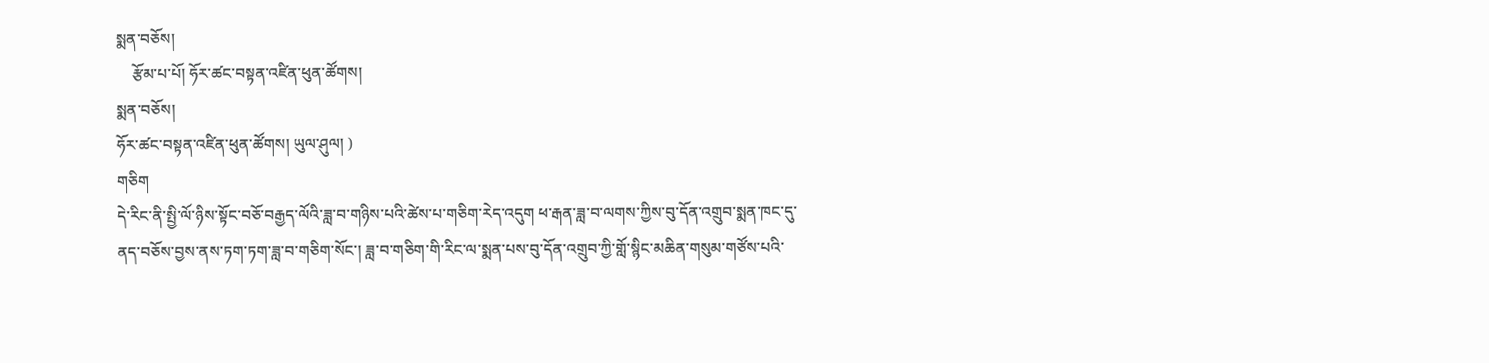སྨན་བཅོས།
    རྩོམ་པ་པོ། ཧོར་ཚང་བསྟན་འཛིན་ཕུན་ཚོགས།
སྨན་བཅོས།
ཧོར་ཚང་བསྟན་འཛིན་ཕུན་ཚོགས། ཡུལ་ཤུལ། )
གཅིག
དེ་རིང་ནི་སྤྱི་ལོ་ཉིས་སྟོང་བཅོ་བརྒྱད་ལོའི་ཟླ་བ་གཉིས་པའི་ཚེས་པ་གཅིག་རེད་འདུག ཕ་རྒན་ཟླ་བ་ལགས་ཀྱིས་བུ་དོན་འགྲུབ་སྨན་ཁང་དུ་ནད་བཅོས་བྱས་ནས་ཏག་ཏག་ཟླ་བ་གཅིག་སོང་། ཟླ་བ་གཅིག་གི་རིང་ལ་སྨན་པས་བུ་དོན་འགྲུབ་ཀྱི་གློ་སྙིང་མཆིན་གསུམ་གཙོས་པའི་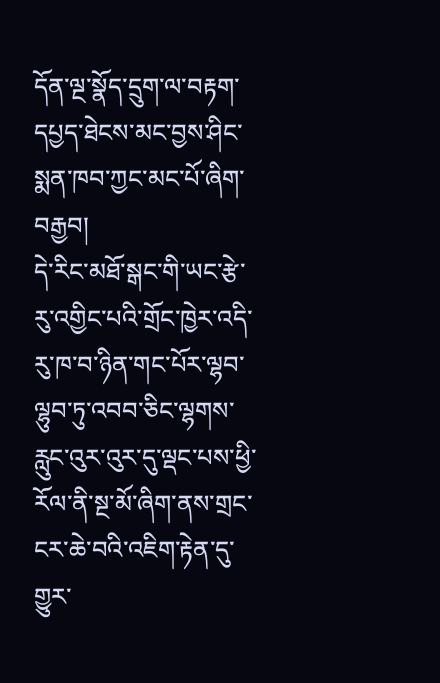དོན་ལྔ་སྣོད་དྲུག་ལ་བརྟག་དཔྱད་ཐེངས་མང་བྱས་ཤིང་སྨན་ཁབ་ཀྱང་མང་པོ་ཞིག་བརྒྱབ།
དེ་རིང་མཐོ་སྒང་གི་ཡང་རྩེ་རུ་འགྱིང་པའི་གྲོང་ཁྱེར་འདི་རུ་ཁ་བ་ཉིན་གང་པོར་ལྷབ་ལྷུབ་ཏུ་འབབ་ཅིང་ལྷགས་རླུང་འུར་འུར་དུ་ལྡང་པས་ཕྱི་རོལ་ནི་སྔ་མོ་ཞིག་ནས་གྲང་ངར་ཆེ་བའི་འཇིག་རྟེན་དུ་གྱུར་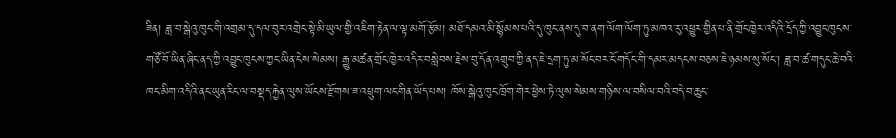ཟིན། ཟླ་བ་སྒེའུ་ཁུང་གི་འགྲམ་དུ་དལ་བུར་འགྲེང་སྟེ་མི་ཡུལ་གྱི་འཇིག་རྟེན་ལ་ལྟ་མགོ་རྩོམ། མཐོ་དམའ་མི་སྙོམས་པའི་དུ་ཁུང་ནས་དུ་བ་ནག་ལོག་ལོག་ཏུ་མཁའ་རུ་འཕྱུར་གྱིན་པ་ནི་གྲོང་ཁྱེར་འདིའི་དྲོད་ཀྱི་འབྱུང་ཁུངས་གཙོ་བོ་ཡིན་ཞིང་ནད་ཀྱི་འབྱུང་ཁུངས་ཀྱང་ཡིན་ངེས་སེམས། རྒྱུ་མཚན་གྲོང་ཁྱེར་འདིར་བསླེབས་རྗེས་བུ་དོན་འགྲུབ་ཀྱི་ནད་ཇེ་དྲག་ཏུ་མ་སོང་བར་ངོ་གདོང་གི་དམར་མདངས་བཅས་ཇེ་ཉམས་སུ་སོང་། ཟླ་བ་ཚ་གདུང་ཆེ་བའི་ཁང་མིག་འདིའི་ནང་ཡུན་རིང་ལ་བསྡད་རྐྱེན་ལུས་ཡོངས་རྫོགས་ཟ་འཕྲུག་ལང་གིན་ཡོད་པས། ཁོས་སྒེའུ་ཁུང་ཁྲོག་གེར་ཕྱེས་ཏེ་ལུས་སེམས་གཉིས་ལ་བསིལ་བའི་བདེ་བ་ཆུང་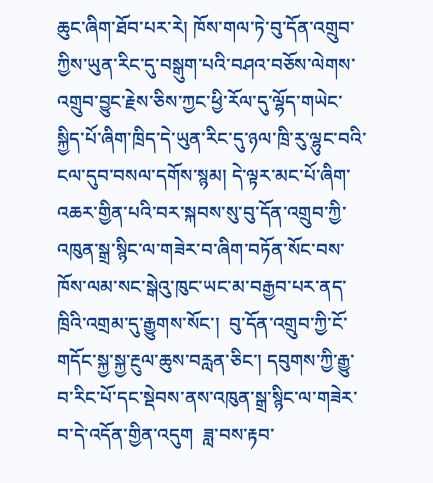ཆུང་ཞིག་ཐོབ་པར་རེ། ཁོས་གལ་ཏེ་བུ་དོན་འགྲུབ་ཀྱིས་ཡུན་རིང་དུ་བསྒུག་པའི་བཤའ་བཅོས་ལེགས་འགྲུབ་བྱུང་རྗེས་ཅིས་ཀྱང་ཕྱི་རོལ་དུ་ལྷོད་གཡེང་སྐྱིད་པོ་ཞིག་ཁྲིད་དེ་ཡུན་རིང་དུ་ཉལ་ཁྲི་རུ་ལྷུང་བའི་ངལ་དུབ་བསལ་དགོས་སྙམ། དེ་ལྟར་མང་པོ་ཞིག་འཆར་གྱིན་པའི་བར་སྐབས་སུ་བུ་དོན་འགྲུབ་ཀྱི་འཁུན་སྒྲ་སྙིང་ལ་གཟེར་བ་ཞིག་བཏོན་སོང་བས་ཁོས་ལམ་སང་སྒེའུ་ཁུང་ཡང་མ་བརྒྱབ་པར་ནད་ཁྲིའི་འགྲམ་དུ་རྒྱུགས་སོང་།  བུ་དོན་འགྲུབ་ཀྱི་ངོ་གདོང་སྐྱ་སྐྱ་རྔུལ་ཆུས་བརླན་ཅིང་། དབུགས་ཀྱི་རྒྱུ་བ་རིང་པོ་དང་སྡེབས་ནས་འཁུན་སྒྲ་སྙིང་ལ་གཟེར་བ་དེ་འདོན་གྱིན་འདུག  ཟླ་བས་རྟབ་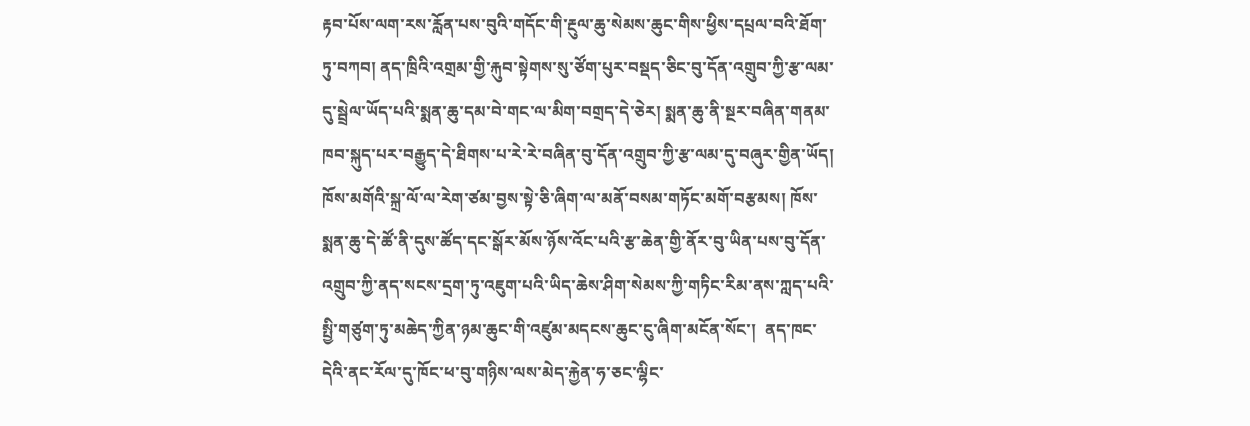རྟབ་པོས་ལག་རས་རློན་པས་བུའི་གདོང་གི་རྔུལ་ཆུ་སེམས་ཆུང་གིས་ཕྱིས་དཔྲལ་བའི་ཐོག་ཏུ་བཀབ། ནད་ཁྲིའི་འགྲམ་གྱི་རྐུབ་སྟེགས་སུ་ཙོག་པུར་བསྡད་ཅིང་བུ་དོན་འགྲུབ་ཀྱི་རྩ་ལམ་དུ་སྦྲེལ་ཡོད་པའི་སྨན་ཆུ་དམ་བེ་གང་ལ་མིག་བགྲད་དེ་ཅེར། སྨན་ཆུ་ནི་སྔར་བཞིན་གནམ་ཁབ་སྐུད་པར་བརྒྱུད་དེ་ཐིགས་པ་རེ་རེ་བཞིན་བུ་དོན་འགྲུབ་ཀྱི་རྩ་ལམ་དུ་བཞུར་གྱིན་ཡོད། ཁོས་མགོའི་སྐྲ་ལོ་ལ་རེག་ཙམ་བྱས་སྟེ་ཅི་ཞིག་ལ་མནོ་བསམ་གཏོང་མགོ་བརྩམས། ཁོས་སྨན་ཆུ་དེ་ཚོ་ནི་དུས་ཚོད་དང་སྒོར་མོས་ཉོས་འོང་པའི་རྩ་ཆེན་གྱི་ནོར་བུ་ཡིན་པས་བུ་དོན་འགྲུབ་ཀྱི་ནད་སངས་དྲག་ཏུ་འཇུག་པའི་ཡིད་ཆེས་ཤིག་སེམས་ཀྱི་གཏིང་རིམ་ནས་ཀླད་པའི་སྤྱི་གཙུག་ཏུ་མཆེད་ཀྱིན་ཉམ་ཆུང་གི་འཛུམ་མདངས་ཆུང་ངུ་ཞིག་མངོན་སོང་།  ནད་ཁང་དེའི་ནང་རོལ་དུ་ཁོང་ཕ་བུ་གཉིས་ལས་མེད་རྐྱེན་ཧ་ཅང་ལྷིང་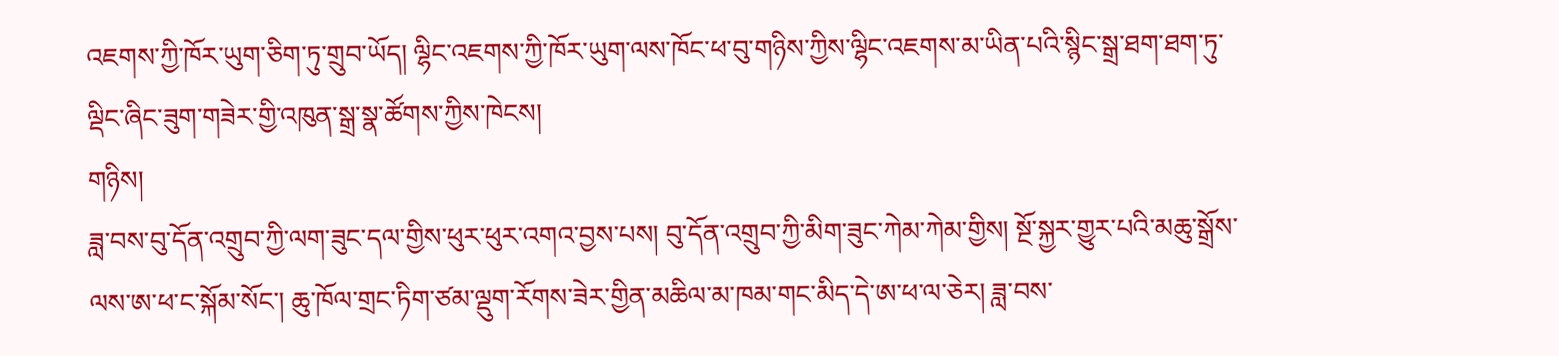འཇགས་ཀྱི་ཁོར་ཡུག་ཅིག་ཏུ་གྲུབ་ཡོད། ལྷིང་འཇགས་ཀྱི་ཁོར་ཡུག་ལས་ཁོང་ཕ་བུ་གཉིས་ཀྱིས་ལྷིང་འཇགས་མ་ཡིན་པའི་སྙིང་སྒྲ་ཐག་ཐག་ཏུ་ལྡིང་ཞིང་ཟུག་གཟེར་གྱི་འཁུན་སྒྲ་སྣ་ཚོགས་ཀྱིས་ཁེངས།
གཉིས།
ཟླ་བས་བུ་དོན་འགྲུབ་ཀྱི་ལག་ཟུང་དལ་གྱིས་ཕུར་ཕུར་འགའ་བྱས་པས། བུ་དོན་འགྲུབ་ཀྱི་མིག་ཟུང་ཀེམ་ཀེམ་གྱིས། སྔོ་སྐྱར་གྱུར་པའི་མཆུ་སྒྲོས་ལས་ཨ་ཕ་ང་སྐོམ་སོང་། ཆུ་ཁོལ་གྲང་ཏིག་ཙམ་ལྡུག་རོགས་ཟེར་གྱིན་མཆིལ་མ་ཁམ་གང་མིད་དེ་ཨ་ཕ་ལ་ཅེར། ཟླ་བས་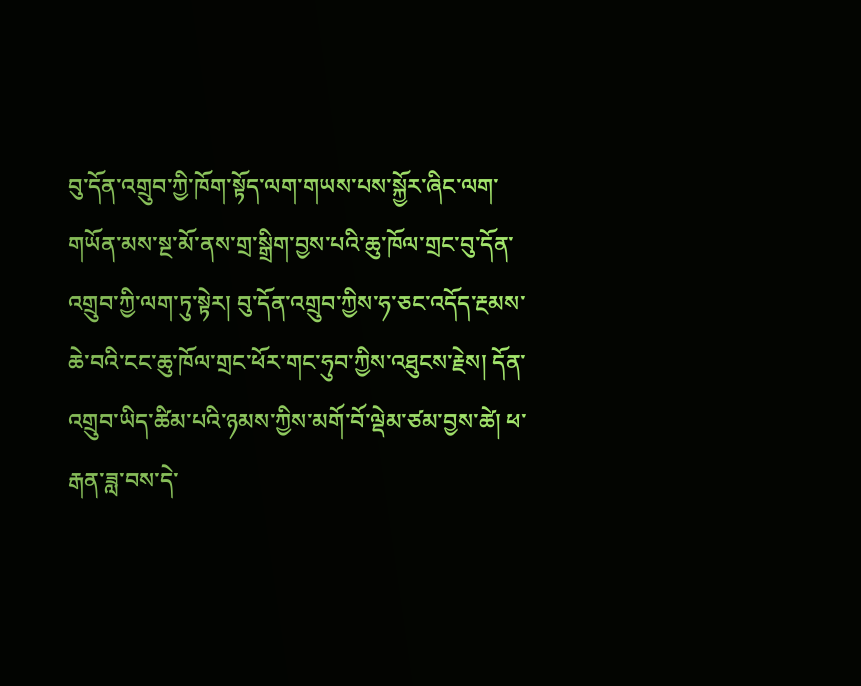བུ་དོན་འགྲུབ་ཀྱི་ཁོག་སྟོད་ལག་གཡས་པས་སྐྱོར་ཞིང་ལག་གཡོན་མས་སྔ་མོ་ནས་གྲ་སྒྲིག་བྱས་པའི་ཆུ་ཁོལ་གྲང་བུ་དོན་འགྲུབ་ཀྱི་ལག་ཏུ་སྟེར། བུ་དོན་འགྲུབ་ཀྱིས་ཧ་ཅང་འདོད་རྔམས་ཆེ་བའི་ངང་ཆུ་ཁོལ་གྲང་ཕོར་གང་ཧུབ་ཀྱིས་འཐུངས་རྗེས། དོན་འགྲུབ་ཡིད་ཚིམ་པའི་ཉམས་ཀྱིས་མགོ་བོ་ལྡེམ་ཙམ་བྱས་ཚེ། ཕ་རྒན་ཟླ་བས་དེ་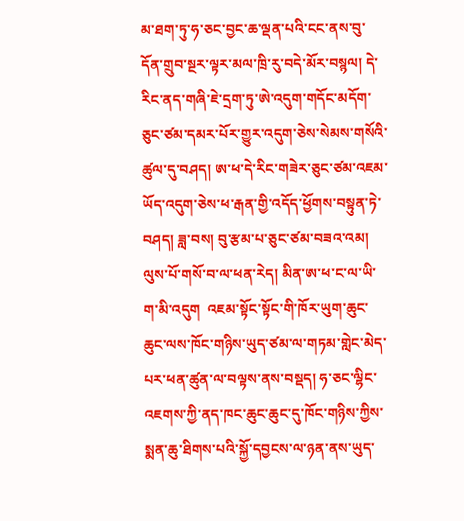མ་ཐག་ཏུ་ཧ་ཅང་བྱང་ཆ་ལྡན་པའི་ངང་ནས་བུ་དོན་གྲུབ་སྔར་ལྟར་མལ་ཁྲི་རུ་བདེ་མོར་བསྙལ། དེ་རིང་ནད་གཞི་ཇེ་དྲག་ཏུ་ཨེ་འདུག་གདོང་མདོག་ཅུང་ཙམ་དམར་པོར་གྱུར་འདུག་ཅེས་སེམས་གསོའི་ཚུལ་དུ་བཤད། ཨ་ཕ་དེ་རིང་གཟེར་ཅུང་ཙམ་འཇམ་ཡོད་འདུག་ཅེས་ཕ་རྒན་གྱི་འདོད་ཕྱོགས་བསྟུན་ཏེ་བཤད། ཟླ་བས། བུ་རྩམ་པ་ཅུང་ཙམ་བཟའ་འམ། ལུས་པོ་གསོ་བ་ལ་ཕན་རེད། མིན་ཨ་ཕ་ང་ལ་ཡི་ག་མི་འདུག  འཇམ་སྟོང་སྟོང་གི་ཁོར་ཡུག་ཆུང་ཆུང་ལས་ཁོང་གཉིས་ཡུད་ཙམ་ལ་གཏམ་གླེང་མེད་པར་ཕན་ཚུན་ལ་བལྟས་ནས་བསྡད། ཧ་ཅང་ལྷིང་འཇགས་ཀྱི་ནད་ཁང་ཆུང་ཆུང་དུ་ཁོང་གཉིས་ཀྱིས་སྨན་ཆུ་ཐིགས་པའི་སྐྱོ་དབྱངས་ལ་ཉན་ནས་ཡུད་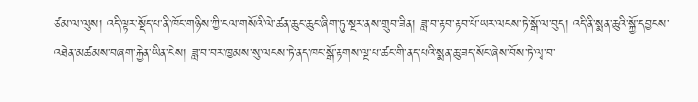ཙམ་ལ་ལུས། འདི་ལྟར་སྡོད་པ་ནི་ཁོང་གཉིས་ཀྱི་ངལ་གསོའི་ལེ་ཚན་ཆུང་ཆུང་ཞིག་ཏུ་སྔར་ནས་གྲུབ་ཟིན། ཟླ་བ་རྟབ་རྟབ་པོ་ཡར་ལངས་ཏེ་སྒོ་ལ་བུད། འདི་ནི་སྨན་ཆུའི་སྐྱོ་དབྱངས་འཐེན་མཚམས་བཞག་རྐྱེན་ཡིན་ངེས། ཟླ་བ་བར་ཁྱམས་སུ་ལངས་ཏེ་ནད་ཁང་སྒོ་རྟགས་ལྔ་པ་ཚང་གི་ནད་པའི་སྨན་ཆུ་ཟད་སོང་ཞེས་བོས་ཏེ་ལྭ་བ་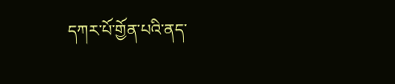དཀར་པོ་གྱོན་པའི་ནད་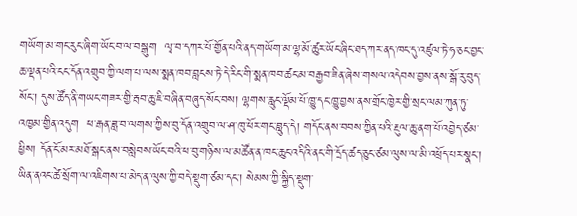གཡོག་མ་གང་རུང་ཞིག་ཡོང་བ་ལ་བསྒུག  ལྭ་བ་དཀར་པོ་གྱོན་པའི་ནད་གཡོག་མ་ལྷ་མོ་ཚུར་ཡོང་ཞིང་ཐད་ཀར་ནད་ཁང་དུ་འཛུལ་ཏེ་ཧ་ཅང་བྱང་ཆ་ལྡན་པའི་ངང་དོན་འགྲུབ་ཀྱི་ལག་པ་ལས་སྨན་ཁབ་བླངས་ཏེ་དེ་རིང་གི་སྨན་ཁབ་ཚང་མ་བརྒྱབ་ཟིན་ཞེས་གསལ་འདེབས་བྱས་ནས་སྒོ་རུ་བུད་སོང་། དུས་ཚོད་ནི་གཡང་གཟར་གྱི་རྦབ་ཆུ་ཇི་བཞིན་བཞུད་སོང་བས། ལྷགས་རླུང་ལྡོམ་པོ་ཁྱུ་དང་ཁྱུ་བྱས་ནས་གྲོང་ཁྱེར་གྱི་སྲང་ལམ་ཀུན་ཏུ་འཁྱམ་གྱིན་འདུག  ཕ་རྒན་ཟླ་བ་ལགས་ཀྱིས་བུ་དོན་འགྲུབ་ལ་ཤ་ཁུ་ཕོར་གང་བླུད་དེ། གདོང་ནས་བབས་ཀྱིན་པའི་རྔུལ་ཆུ་ནག་པོ་འབྱེད་ཙམ་ཕྱིས། དོན་ངོ་མར་མཐོ་སྒང་ནས་བསླེབས་ཡོང་བའི་ཕ་བུ་གཉིས་ལ་མཚོན་ན་ཁང་ཆུང་འདིའི་ནང་གི་དྲོད་ཚད་ཅུང་ཙམ་ལུས་ལ་མི་འཕྲོད་པར་སྣང་། ཡིན་ནའང་ཚེ་སྲོག་ལ་འཇིགས་པ་མེད་ན་ལུས་ཀྱི་བདེ་སྡུག་ཙམ་དང་། སེམས་ཀྱི་སྐྱིད་སྡུག་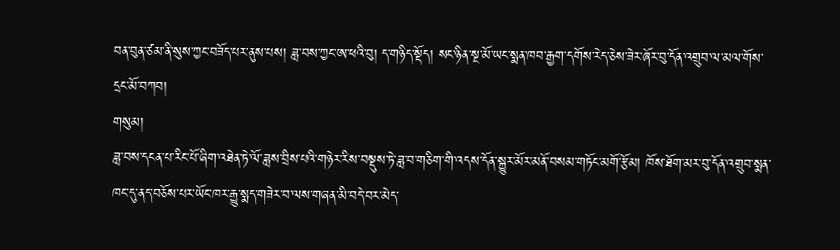བན་བུན་ཙམ་ནི་སུས་ཀྱང་བཟོད་པར་ནུས་པས། ཟླ་བས་ཀྱང་ཨ་ཕའི་བུ། ད་གཉིད་སྡོད། སང་ཉིན་སྔ་མོ་ཡང་སྨན་ཁབ་རྒྱག་དགོས་རེད་ཅེས་ཟེར་ཞོར་བུ་དོན་འགྲུབ་ལ་མལ་གོས་དྲང་མོ་བཀབ།
གསུམ།
ཟླ་བས་དངན་པ་རིང་པོ་ཞིག་འཐེན་ཏེ་ལོ་ཟླས་བྲིས་པའི་གཉེར་རིས་བསྡུས་ཏེ་ཟླ་བ་གཅིག་གི་འདས་དོན་སྐྱུར་མོར་མནོ་བསམ་གཏོང་མགོ་རྩོམ། ཁོས་ཐོག་མར་བུ་དོན་འགྲུབ་སྨན་ཁང་དུ་ནད་བཅོས་པར་ཡོང་ཁར་རྒྱུ་སྨད་གཟེར་བ་ལས་གཞན་མི་བདེ་བར་མེད་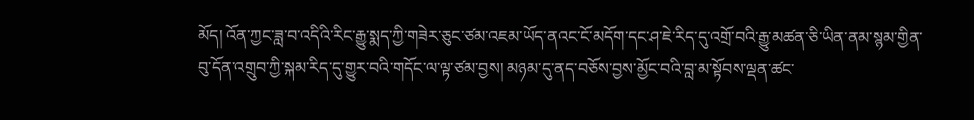མོད། འོན་ཀྱང་ཟླ་བ་འདིའི་རིང་རྒྱུ་སྨད་ཀྱི་གཟེར་ཅུང་ཙམ་འཇམ་ཡོད་ནའང་ངོ་མདོག་དང་ཤ་ཇེ་རིད་དུ་འགྲོ་བའི་རྒྱུ་མཚན་ཅི་ཡིན་ནམ་སྙམ་གྱིན་བུ་དོན་འགྲུབ་ཀྱི་སྐམ་རིད་དུ་གྱུར་བའི་གདོང་ལ་ལྟ་ཙམ་བྱས། མཉམ་དུ་ནད་བཅོས་བྱས་མྱོང་བའི་བླ་མ་སྟོབས་ལྡན་ཚང་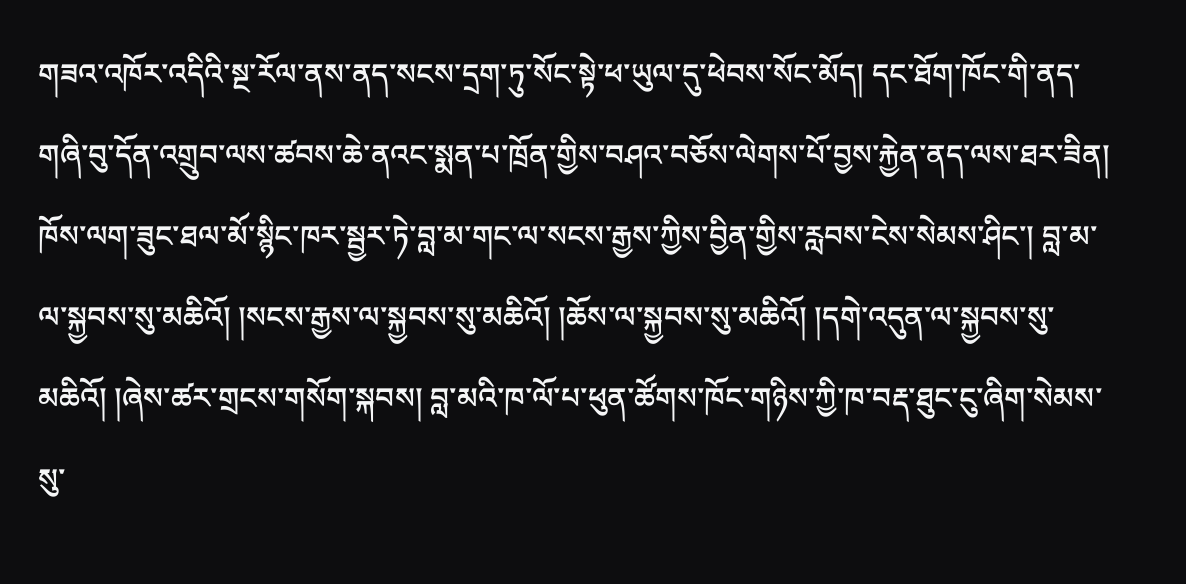གཟའ་འཁོར་འདིའི་སྔ་རོལ་ནས་ནད་སངས་དྲག་ཏུ་སོང་སྟེ་ཕ་ཡུལ་དུ་ཕེབས་སོང་མོད། དང་ཐོག་ཁོང་གི་ནད་གཞི་བུ་དོན་འགྲུབ་ལས་ཚབས་ཆེ་ནའང་སྨན་པ་ཁྲོན་གྱིས་བཤའ་བཅོས་ལེགས་པོ་བྱས་རྐྱེན་ནད་ལས་ཐར་ཟིན། ཁོས་ལག་ཟུང་ཐལ་མོ་སྙིང་ཁར་སྦྱར་ཏེ་བླ་མ་གང་ལ་སངས་རྒྱས་ཀྱིས་བྱིན་གྱིས་རླབས་ངེས་སེམས་ཤིང་། བླ་མ་ལ་སྐྱབས་སུ་མཆིའོ། །སངས་རྒྱས་ལ་སྐྱབས་སུ་མཆིའོ། །ཆོས་ལ་སྐྱབས་སུ་མཆིའོ། །དགེ་འདུན་ལ་སྐྱབས་སུ་མཆིའོ། །ཞེས་ཚར་གྲངས་གསོག་སྐབས། བླ་མའི་ཁ་ལོ་པ་ཕུན་ཚོགས་ཁོང་གཉིས་ཀྱི་ཁ་བརྡ་ཐུང་ངུ་ཞིག་སེམས་སུ་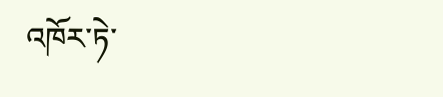འཁོར་ཏེ་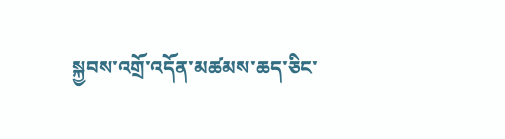སྐྱབས་འགྲོ་འདོན་མཚམས་ཆད་ཅིང་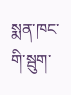སྨན་ཁང་གི་སྦུག་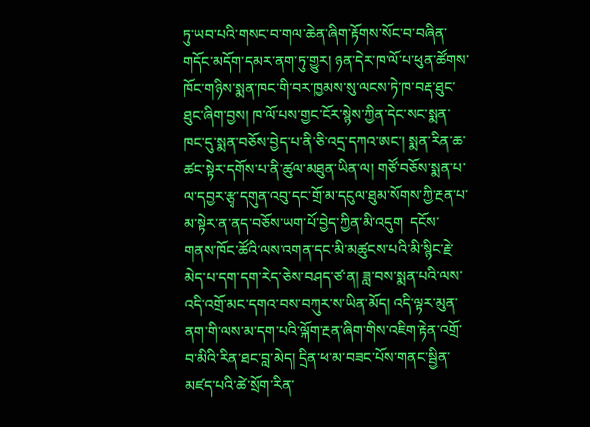ཏུ་ཡབ་པའི་གསང་བ་གལ་ཆེན་ཞིག་རྟོགས་སོང་བ་བཞིན་གདོང་མདོག་དམར་ནག་ཏུ་གྱུར། ཉན་དེར་ཁ་ལོ་པ་ཕུན་ཚོགས་ཁོང་གཉིས་སྨན་ཁང་གི་བར་ཁྱམས་སུ་ལངས་ཏེ་ཁ་བརྡ་ཐུང་ཐུང་ཞིག་བྱས། ཁ་ལོ་པས་གྱང་ངོར་སྙེས་ཀྱིན་དེང་སང་སྨན་ཁང་དུ་སྨན་བཅོས་བྱེད་པ་ནི་ཅི་འདྲ་དཀའ་ཨང་། སྨན་རིན་ཆ་ཚང་སྟེར་དགོས་པ་ནི་ཚུལ་མཐུན་ཡིན་ལ། གཙོ་བཅོས་སྨན་པ་ལ་དབྱར་རྩྭ་དགུན་འབུ་དང་གྲོ་མ་དངུལ་ཐུམ་སོགས་ཀྱི་རྔན་པ་མ་སྟེར་ན་ནད་བཅོས་ཡག་པོ་བྱེད་ཀྱིན་མི་འདུག  དངོས་གནས་ཁོང་ཚོའི་ལས་འགན་དང་མི་མཚུངས་པའི་མི་སྙིང་རྗེ་མེད་པ་དག་དག་རེད་ཅེས་བཤད་ཙ་ན། ཟླ་བས་སྨན་པའི་ལས་འདི་འགྲོ་མང་དགའ་བས་བཀུར་ས་ཡིན་མོད། འདི་ལྟར་མུན་ནག་གི་ལས་མ་དག་པའི་ལྐོག་རྔན་ཞིག་གིས་འཇིག་རྟེན་འགྲོ་བ་མིའི་རིན་ཐང་བླ་མེད། དྲིན་ཕ་མ་བཟང་པོས་གནང་སྦྱིན་མཛད་པའི་ཚེ་སྲོག་རིན་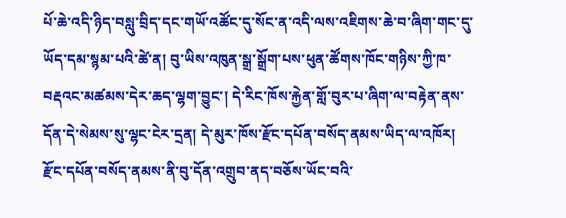པོ་ཆེ་འདི་ཉིད་བསླུ་བྲིད་དང་གཡོ་འཚོང་དུ་སོང་ན་འདི་ལས་འཇིགས་ཆེ་བ་ཞིག་གང་དུ་ཡོད་དམ་སྙམ་པའི་ཚེ་ན། བུ་ཡིས་འཁུན་སྒྲ་སྒྲོག་པས་ཕུན་ཚོགས་ཁོང་གཉིས་ཀྱི་ཁ་བརྡའང་མཚམས་དེར་ཆད་ལྷག་བྱུང་། དེ་རིང་ཁོས་རྐྱེན་གློ་བུར་པ་ཞིག་ལ་བརྟེན་ནས་དོན་དེ་སེམས་སུ་ལྷང་ངེར་དྲན། དེ་མུར་ཁོས་རྫོང་དཔོན་བསོད་ནམས་ཡིད་ལ་འཁོར། རྫོང་དཔོན་བསོད་ནམས་ནི་བུ་དོན་འགྲུབ་ནད་བཅོས་ཡོང་བའི་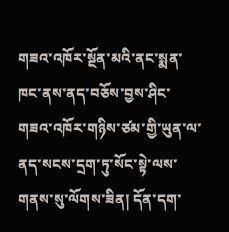གཟའ་འཁོར་སྔོན་མའི་ནང་སྨན་ཁང་ནས་ནད་བཅོས་བྱས་ཤིང་གཟའ་འཁོར་གཉིས་ཙམ་གྱི་ཡུན་ལ་ནད་སངས་དྲག་ཏུ་སོང་སྟེ་ལས་གནས་སུ་ལོགས་ཟིན། དོན་དག་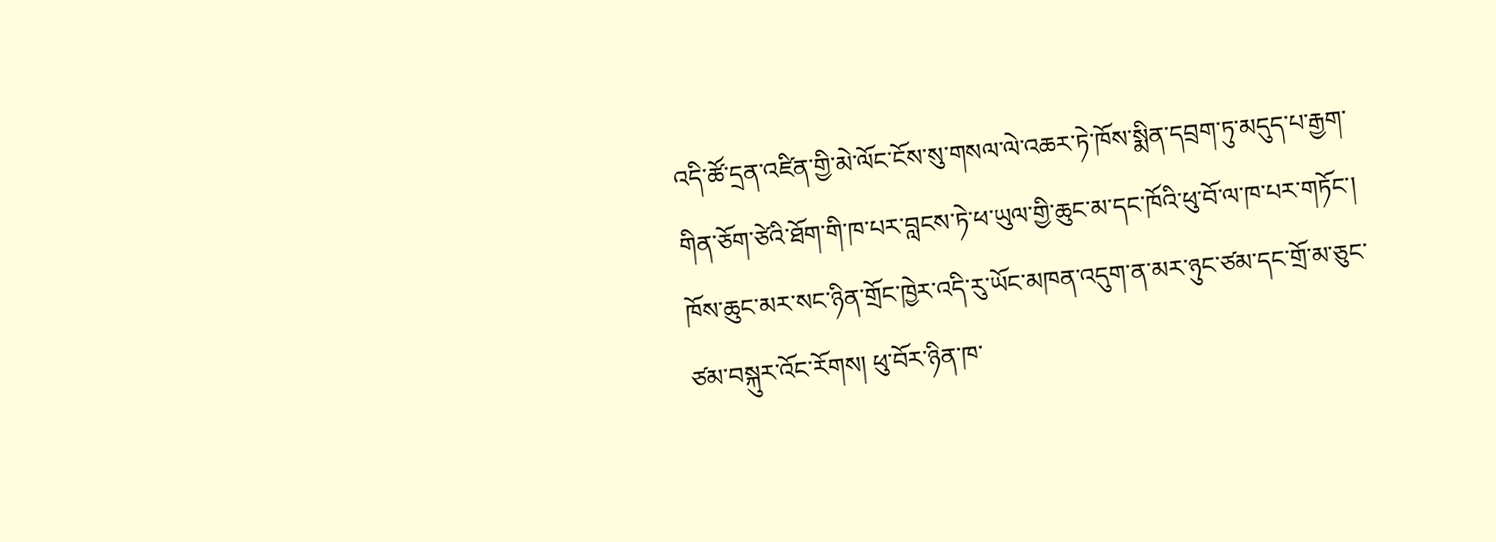འདི་ཚོ་དྲན་འཛིན་གྱི་མེ་ལོང་ངོས་སུ་གསལ་ལེ་འཆར་ཏེ་ཁོས་སྨིན་དབྲག་ཏུ་མདུད་པ་རྒྱག་གིན་ཅོག་ཙེའི་ཐོག་གི་ཁ་པར་བླངས་ཏེ་ཕ་ཡུལ་གྱི་ཆུང་མ་དང་ཁོའི་ཕུ་བོ་ལ་ཁ་པར་གཏོང་། ཁོས་ཆུང་མར་སང་ཉིན་གྲོང་ཁྱེར་འདི་རུ་ཡོང་མཁན་འདུག་ན་མར་ཉུང་ཙམ་དང་གྲོ་མ་ཅུང་ཙམ་བསྐུར་འོང་རོགས། ཕུ་བོར་ཉིན་ཁ་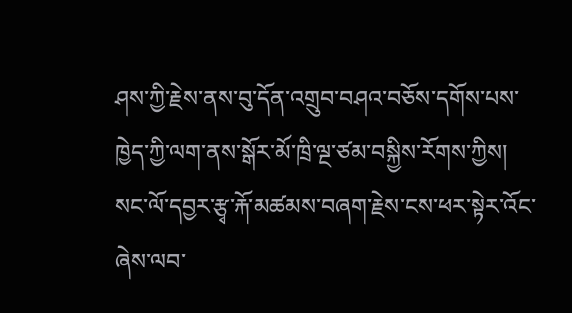ཤས་ཀྱི་རྗེས་ནས་བུ་དོན་འགྲུབ་བཤའ་བཅོས་དགོས་པས་ཁྱེད་ཀྱི་ལག་ནས་སྒོར་མོ་ཁྲི་ལྔ་ཙམ་བསྐྱིས་རོགས་ཀྱིས། སང་ལོ་དབྱར་རྩྭ་རྐོ་མཚམས་བཞག་རྗེས་ངས་ཕར་སྟེར་འོང་ཞེས་ལབ་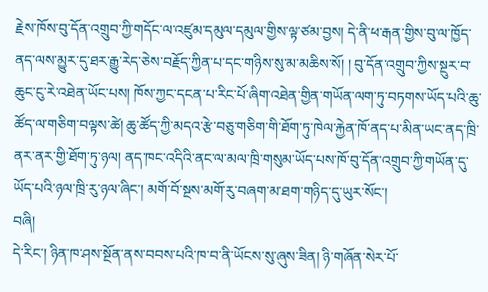རྗེས་ཁོས་བུ་དོན་འགྲུབ་ཀྱི་གདོང་ལ་འཛུམ་དམུལ་དམུལ་གྱིས་ལྟ་ཙམ་བྱས། དེ་ནི་ཕ་རྒན་གྱིས་བུ་ལ་ཁྱོད་ནད་ལས་མྱུར་དུ་ཐར་རྒྱུ་རེད་ཅེས་བརྗོད་ཀྱིན་པ་དང་གཉིས་སུ་མ་མཆིས་སོ། ། བུ་དོན་འགྲུབ་ཀྱིས་སྔུར་བ་ཆུང་ངུ་རེ་འཐེན་ཡོང་པས། ཁོས་ཀྱང་དངན་པ་རིང་པོ་ཞིག་འཐེན་གྱིན་གཡོན་ལག་ཏུ་བཏགས་ཡོད་པའི་ཆུ་ཚོད་ལ་གཅིག་བལྟས་ཚེ། ཆུ་ཚོད་ཀྱི་མདའ་རྩེ་བཅུ་གཅིག་གི་ཐོག་ཏུ་ཁེལ་རྐྱེན་ཁོ་ནད་པ་མིན་ཡང་ནད་ཁྲི་ནར་ནར་གྱི་ཐོག་ཏུ་ཉལ། ནད་ཁང་འདིའི་ནང་ལ་མལ་ཁྲི་གསུམ་ཡོད་པས་ཁོ་བུ་དོན་འགྲུབ་ཀྱི་གཡོན་དུ་ཡོད་པའི་ཉལ་ཁྲི་རུ་ཉལ་ཞིང་། མགོ་བོ་སྔས་མགོ་རུ་བཞག་མ་ཐག་གཉིད་དུ་ཡུར་སོང་།
བཞི།
དེ་རིང་། ཉིན་ཁ་ཤས་སྔོན་ནས་བབས་པའི་ཁ་བ་ནི་ཡོངས་སུ་ཞུས་ཟིན། ཉི་གཞོན་སེར་པོ་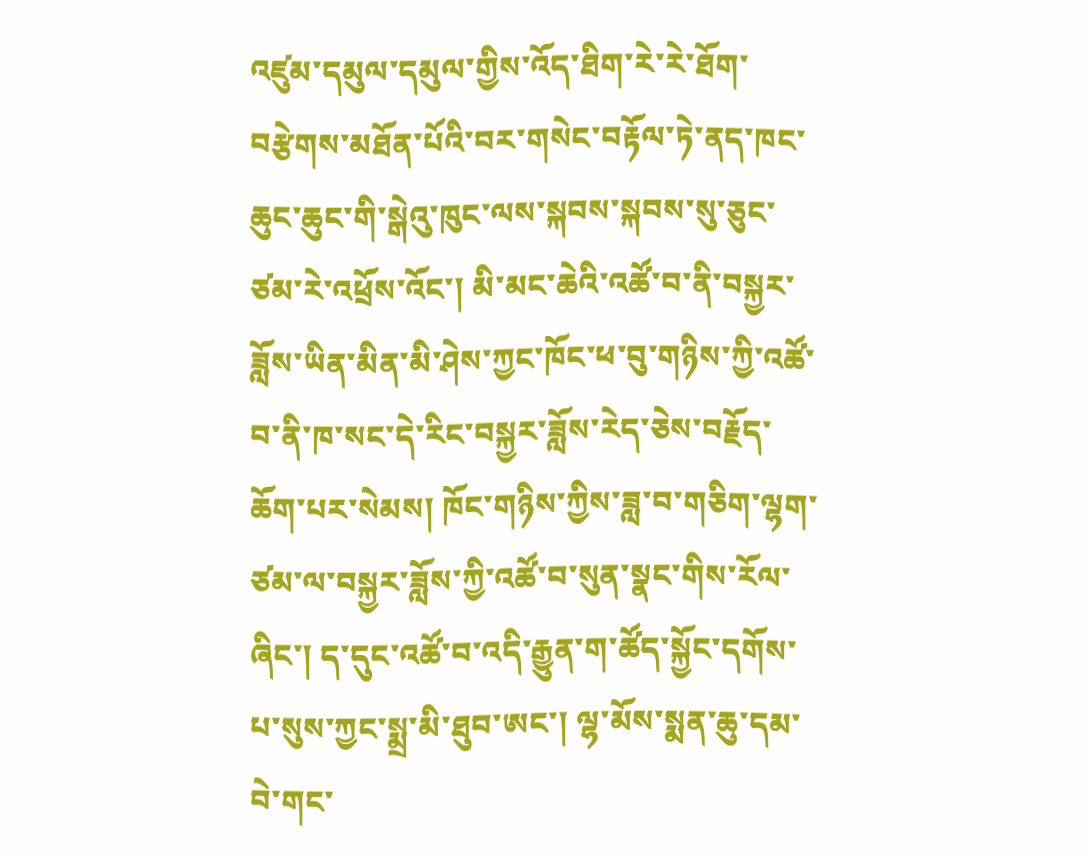འཛུམ་དམུལ་དམུལ་གྱིས་འོད་ཐིག་རེ་རེ་ཐོག་བརྩེགས་མཐོན་པོའི་བར་གསེང་བརྟོལ་ཏེ་ནད་ཁང་ཆུང་ཆུང་གི་སྒེའུ་ཁུང་ལས་སྐབས་སྐབས་སུ་ཅུང་ཙམ་རེ་འཕྲོས་འོང་། མི་མང་ཆེའི་འཚོ་བ་ནི་བསྐྱར་ཟློས་ཡིན་མིན་མི་ཤེས་ཀྱང་ཁོང་ཕ་བུ་གཉིས་ཀྱི་འཚོ་བ་ནི་ཁ་སང་དེ་རིང་བསྐྱར་ཟློས་རེད་ཅེས་བརྗོད་ཆོག་པར་སེམས། ཁོང་གཉིས་ཀྱིས་ཟླ་བ་གཅིག་ལྷག་ཙམ་ལ་བསྐྱར་ཟློས་ཀྱི་འཚོ་བ་སུན་སྣང་གིས་རོལ་ཞིང་། ད་དུང་འཚོ་བ་འདི་རྒྱུན་ག་ཚོད་སྐྱོང་དགོས་པ་སུས་ཀྱང་སྨྲ་མི་ཐུབ་ཨང་། ལྷ་མོས་སྨན་ཆུ་དམ་བེ་གང་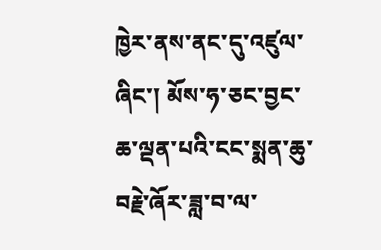ཁྱེར་ནས་ནང་དུ་འཛུལ་ཞིང་། མོས་ཧ་ཅང་བྱང་ཆ་ལྡན་པའི་ངང་སྨན་ཆུ་བརྗེ་ཞོར་ཟླ་བ་ལ་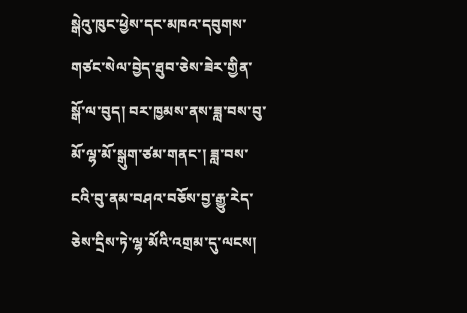སྒེའུ་ཁུང་ཕྱེས་དང་མཁའ་དབུགས་གཙང་སེལ་བྱེད་ཐུབ་ཅེས་ཟེར་གྱིན་སྒོ་ལ་བུད། བར་ཁྱམས་ནས་ཟླ་བས་བུ་མོ་ལྷ་མོ་སྒུག་ཙམ་གནང་། ཟླ་བས་ངའི་བུ་ནམ་བཤའ་བཅོས་བྱ་རྒྱུ་རེད་ཅེས་དྲིས་ཏེ་ལྷ་མོའི་འགྲམ་དུ་ལངས།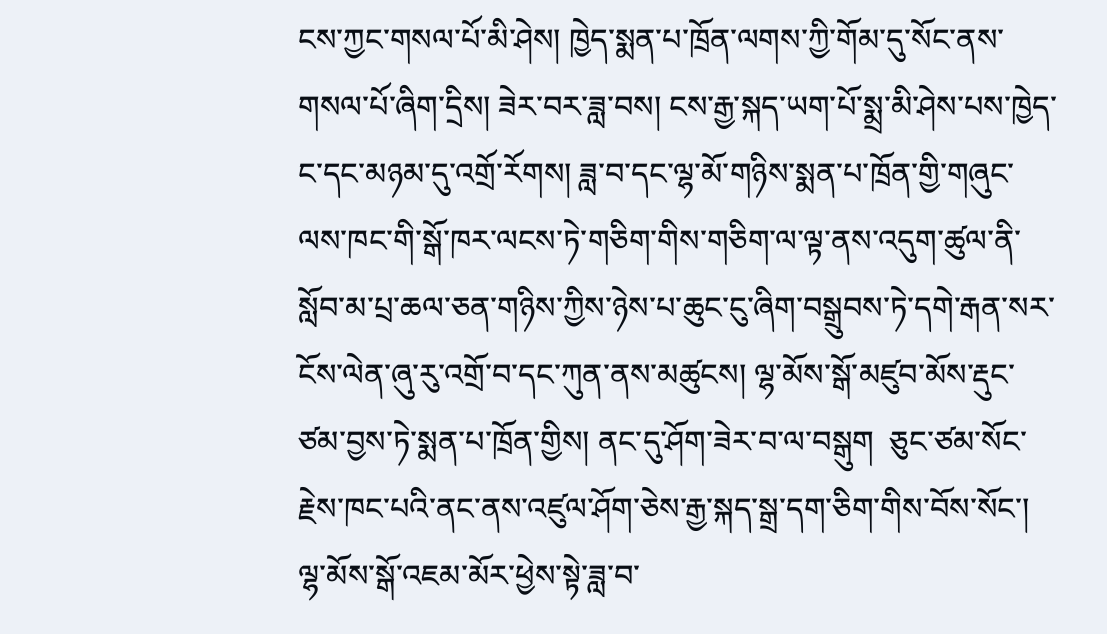ངས་ཀྱང་གསལ་པོ་མི་ཤེས། ཁྱེད་སྨན་པ་ཁྲོན་ལགས་ཀྱི་གོམ་དུ་སོང་ནས་གསལ་པོ་ཞིག་དྲིས། ཟེར་བར་ཟླ་བས། ངས་རྒྱ་སྐད་ཡག་པོ་སྨྲ་མི་ཤེས་པས་ཁྱེད་ང་དང་མཉམ་དུ་འགྲོ་རོགས། ཟླ་བ་དང་ལྷ་མོ་གཉིས་སྨན་པ་ཁྲོན་གྱི་གཞུང་ལས་ཁང་གི་སྒོ་ཁར་ལངས་ཏེ་གཅིག་གིས་གཅིག་ལ་ལྟ་ནས་འདུག་ཚུལ་ནི་སློབ་མ་པྲ་ཆལ་ཅན་གཉིས་ཀྱིས་ཉེས་པ་ཆུང་ངུ་ཞིག་བསྒྲུབས་ཏེ་དགེ་རྒན་སར་ངོས་ལེན་ཞུ་རུ་འགྲོ་བ་དང་ཀུན་ནས་མཚུངས། ལྷ་མོས་སྒོ་མཛུབ་མོས་རྡུང་ཙམ་བྱས་ཏེ་སྨན་པ་ཁྲོན་གྱིས། ནང་དུ་ཤོག་ཟེར་བ་ལ་བསྒུག  ཅུང་ཙམ་སོང་རྗེས་ཁང་པའི་ནང་ནས་འཛུལ་ཤོག་ཅེས་རྒྱ་སྐད་སྒྲ་དག་ཅིག་གིས་བོས་སོང་། ལྷ་མོས་སྒོ་འཇམ་མོར་ཕྱེས་སྟེ་ཟླ་བ་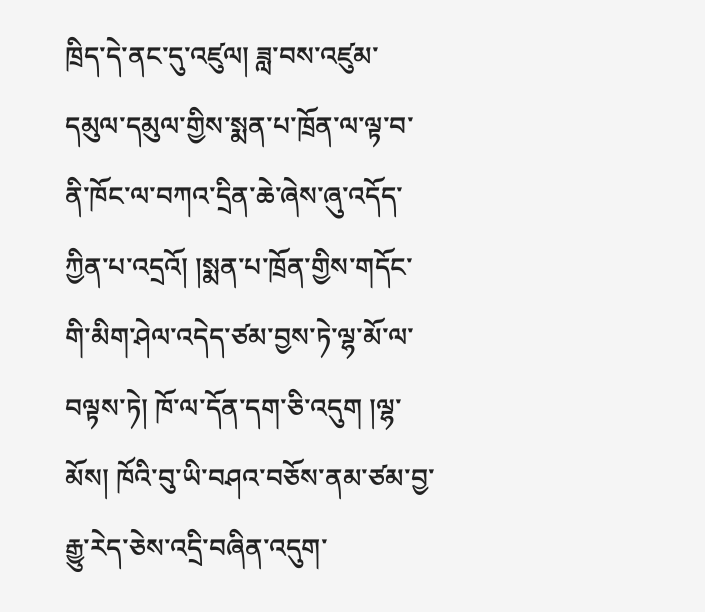ཁྲིད་དེ་ནང་དུ་འཛུལ། ཟླ་བས་འཛུམ་དམུལ་དམུལ་གྱིས་སྨན་པ་ཁྲོན་ལ་ལྟ་བ་ནི་ཁོང་ལ་བཀའ་དྲིན་ཆེ་ཞེས་ཞུ་འདོད་ཀྱིན་པ་འདྲའོ། །སྨན་པ་ཁྲོན་གྱིས་གདོང་གི་མིག་ཤེལ་འདེད་ཙམ་བྱས་ཏེ་ལྷ་མོ་ལ་བལྟས་ཏེ། ཁོ་ལ་དོན་དག་ཅི་འདུག །ལྷ་མོས། ཁོའི་བུ་ཡི་བཤའ་བཅོས་ནམ་ཙམ་བྱ་རྒྱུ་རེད་ཅེས་འདྲི་བཞིན་འདུག་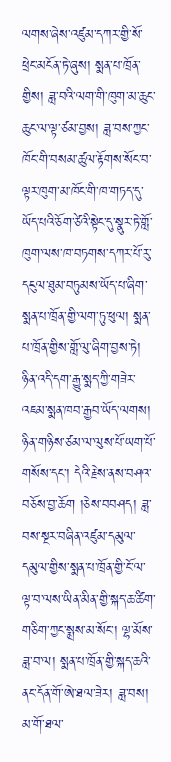ལགས་ཞེས་འཛུམ་དཀར་གྱི་སོ་ཕྲེང་མངོན་ཏེ་ཞུས། སྨན་པ་ཁྲོན་གྱིས། ཟླ་བའི་ལག་གི་ཁུག་མ་ཆུང་ཆུང་ལ་ལྟ་ཙམ་བྱས། ཟླ་བས་ཀྱང་ཁོང་གི་བསམ་ཚུལ་རྟོགས་སོང་བ་ལྟར་ཁུག་མ་ཁོང་གི་ཁ་གཏད་དུ་ཡོད་པའི་ཅོག་ཙེའི་སྟེང་དུ་སྣུར་ཏེ་གློ་ཁུག་ལས་ཁ་བཏགས་དཀར་པོ་རུ་དངུལ་ཐུམ་བཏུམས་ཡོད་པ་ཞིག་སྨན་པ་ཁྲོན་གྱི་ལག་ཏུ་ཕུལ། སྨན་པ་ཁྲོན་གྱིས་གློ་ལུ་ཞིག་བྱས་ཏེ། ཉིན་འདི་དག་རྒྱུ་སྨད་ཀྱི་གཟེར་འཇམ་སྨན་ཁབ་རྒྱབ་ཡོད་ལགས། ཉིན་གཉིས་ཙམ་ལ་ལུས་པོ་ཡག་པོ་གསོས་དང་། དེའི་རྗེས་ནས་བཤའ་བཅོས་བྱ་ཆོག །ཅེས་བབཤད། ཟླ་བས་སྔར་བཞིན་འཛུམ་དམུལ་དམུལ་གྱིས་སྨན་པ་ཁྲོན་གྱི་ངོ་ལ་ལྟ་བ་ལས་ཡིན་མིན་གྱི་སྐད་ཆ་ཚིག་གཅིག་ཀྱང་སྨྲས་མ་སོང་། ལྷ་མོས་ཟླ་བ་ལ། སྨན་པ་ཁྲོན་གྱི་སྐད་ཆའི་ནང་དོན་གོ་ཨེ་ཐལ་ཟེར། ཟླ་བས། མ་གོ་ཐལ་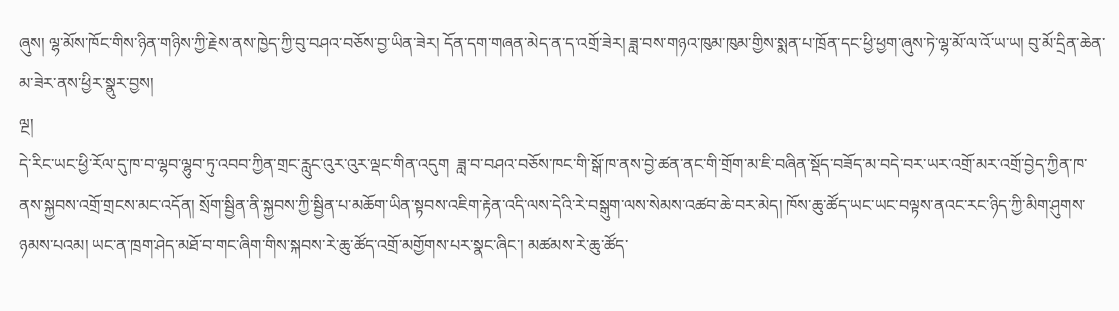ཞུས། ལྷ་མོས་ཁོང་གིས་ཉིན་གཉིས་ཀྱི་རྗེས་ནས་ཁྱེད་ཀྱི་བུ་བཤའ་བཅོས་བྱ་ཡིན་ཟེར། དོན་དག་གཞན་མེད་ན་ད་འགྲོ་ཟེར། ཟླ་བས་གཉའ་ཁུམ་ཁུམ་གྱིས་སྨན་པ་ཁྲོན་དང་ཕྱི་ཕྱག་ཞུས་ཏེ་ལྷ་མོ་ལ་འོ་ཡ་ཡ། བུ་མོ་དྲིན་ཆེན་མ་ཟེར་ནས་ཕྱིར་སྣུར་བྱས།
ལྔ།
དེ་རིང་ཡང་ཕྱི་རོལ་དུ་ཁ་བ་ལྷབ་ལྷུབ་ཏུ་འབབ་ཀྱིན་གྲང་རླུང་འུར་འུར་ལྡང་གིན་འདུག  ཟླ་བ་བཤའ་བཅོས་ཁང་གི་སྒོ་ཁ་ནས་བྱེ་ཚན་ནང་གི་གྲོག་མ་ཇི་བཞིན་སྡོད་བཟོད་མ་བདེ་བར་ཡར་འགྲོ་མར་འགྲོ་བྱེད་ཀྱིན་ཁ་ནས་སྐྱབས་འགྲོ་གྲངས་མང་འདོན། སྲོག་སྦྱིན་ནི་སྐྱབས་ཀྱི་སྦྱིན་པ་མཆོག་ཡིན་སྟབས་འཇིག་རྟེན་འདི་ལས་དེའི་རེ་བསྒུག་ལས་སེམས་འཚབ་ཆེ་བར་མེད། ཁོས་ཆུ་ཚོད་ཡང་ཡང་བལྟས་ནའང་རང་ཉིད་ཀྱི་མིག་ཤུགས་ཉམས་པའམ། ཡང་ན་ཁྲག་ཤེད་མཐོ་བ་གང་ཞིག་གིས་སྐབས་རེ་ཆུ་ཚོད་འགྲོ་མགྱོགས་པར་སྣང་ཞིང་། མཚམས་རེ་ཆུ་ཚོད་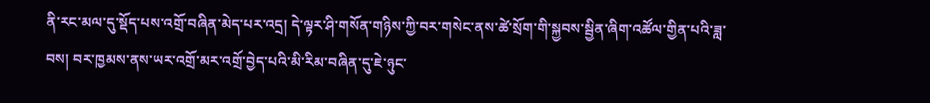ནི་རང་མལ་དུ་སྡོད་པས་འགྲོ་བཞིན་མེད་པར་འདྲ། དེ་ལྟར་ཤི་གསོན་གཉིས་ཀྱི་བར་གསེང་ནས་ཚེ་སྲོག་གི་སྐྱབས་སྦྱིན་ཞིག་འཚོལ་གྱིན་པའི་ཟླ་བས། བར་ཁྱམས་ནས་ཡར་འགྲོ་མར་འགྲོ་བྱེད་པའི་མི་རིམ་བཞིན་དུ་ཇེ་ཉུང་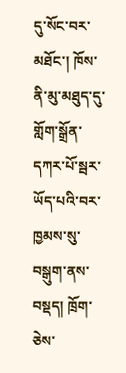དུ་སོང་བར་མཐོང་། ཁོས་ནི་མུ་མཐུད་དུ་གློག་སྒྲོན་དཀར་པོ་སྦར་ཡོད་པའི་བར་ཁྱམས་སུ་བསྒུག་ནས་བསྡད། ཁྲོག་ཅེས་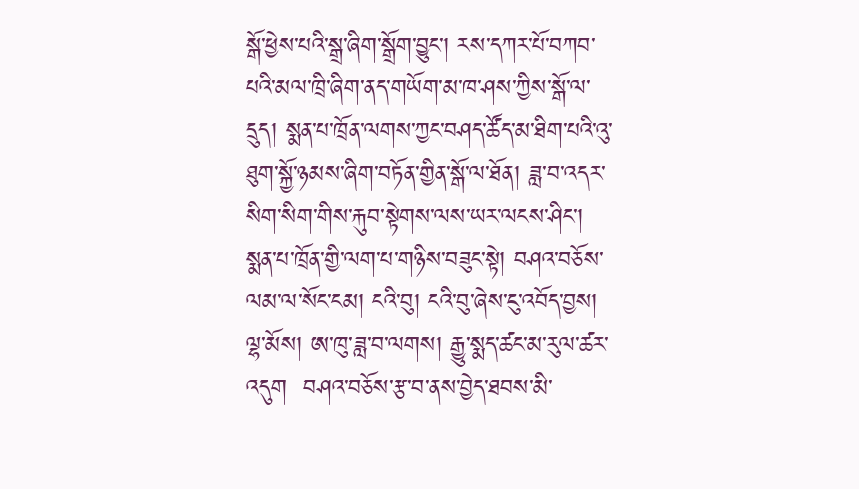སྒོ་ཕྱེས་པའི་སྒྲ་ཞིག་སྒྲོག་བྱུང་། རས་དཀར་པོ་བཀབ་པའི་མལ་ཁྲི་ཞིག་ནད་གཡོག་མ་ཁ་ཤས་ཀྱིས་སྒོ་ལ་དྲུད། སྨན་པ་ཁྲོན་ལགས་ཀྱང་བཤད་ཚོད་མ་ཐིག་པའི་འུ་ཐུག་སྐྱོ་ཉམས་ཞིག་བཏོན་གྱིན་སྒོ་ལ་ཐོན། ཟླ་བ་འདར་སིག་སིག་གིས་རྐུབ་སྟེགས་ལས་ཡར་ལངས་ཤིང་། སྨན་པ་ཁྲོན་གྱི་ལག་པ་གཉིས་བཟུང་སྟེ། བཤའ་བཅོས་ལམ་ལ་སོང་ངམ། ངའི་བུ། ངའི་བུ་ཞེས་ངུ་འབོད་བྱས། ལྷ་མོས། ཨ་ཁུ་ཟླ་བ་ལགས། རྒྱུ་སྨད་ཚང་མ་རུལ་ཚར་འདུག  བཤའ་བཅོས་རྩ་བ་ནས་བྱེད་ཐབས་མི་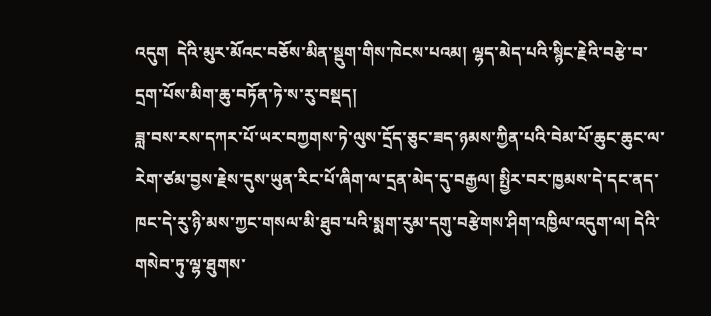འདུག  དེའི་མུར་མོའང་བཅོས་མིན་སྡུག་གིས་ཁེངས་པའམ། ལྷད་མེད་པའི་སྙིང་རྗེའི་བརྩེ་བ་དྲག་པོས་མིག་ཆུ་བཏོན་ཏེ་ས་རུ་བསྡད།
ཟླ་བས་རས་དཀར་པོ་ཡར་བཀྱགས་ཏེ་ལུས་དྲོད་ཅུང་ཟད་ཉམས་ཀྱིན་པའི་བེམ་པོ་ཆུང་ཆུང་ལ་རེག་ཙམ་བྱས་རྗེས་དུས་ཡུན་རིང་པོ་ཞིག་ལ་དྲན་མེད་དུ་བརྒྱལ། སྤྱིར་བར་ཁྱམས་དེ་དང་ནད་ཁང་དེ་རུ་ཉི་མས་ཀྱང་གསལ་མི་ཐུབ་པའི་སྨག་རུམ་དགུ་བརྩེགས་ཤིག་འཁྱིལ་འདུག་ལ། དེའི་གསེབ་ཏུ་ལྷ་ཐུགས་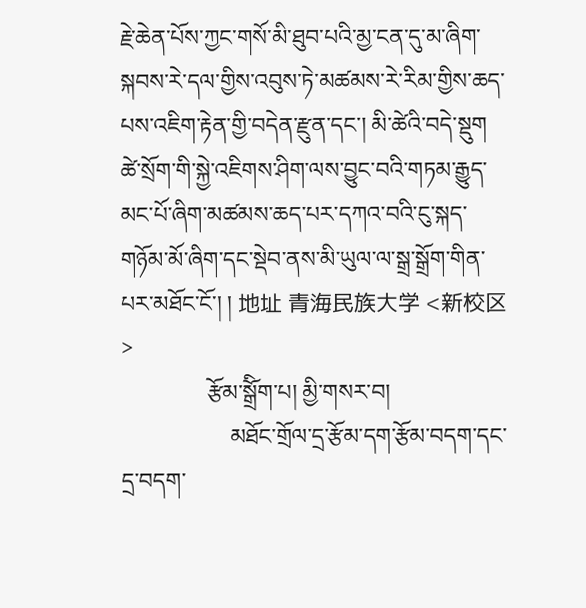རྗེ་ཆེན་པོས་ཀྱང་གསོ་མི་ཐུབ་པའི་མྱ་ངན་དུ་མ་ཞིག་སྐབས་རེ་དལ་གྱིས་འབུས་ཏེ་མཚམས་རེ་རིམ་གྱིས་ཆད་པས་འཇིག་རྟེན་གྱི་བདེན་རྫུན་དང་། མི་ཚེའི་བདེ་སྡུག  ཚེ་སྲོག་གི་སྐྱེ་འཇིགས་ཤིག་ལས་བྱུང་བའི་གཏམ་རྒྱུད་མང་པོ་ཞིག་མཚམས་ཆད་པར་དཀའ་བའི་ངུ་སྐད་གཉོམ་མོ་ཞིག་དང་སྡེབ་ནས་མི་ཡུལ་ལ་སྒྲ་སྒྲོག་གིན་པར་མཐོང་ངོ་། ། 地址 青海民族大学 <新校区>
               རྩོམ་སྒྲོིག་པ། མྱི་གསར་བ།
                   མཐོང་གྲོལ་དྲ་རྩོམ་དག་རྩོམ་བདག་དང་དྲ་བདག་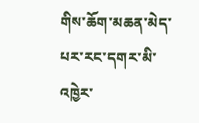གིས་ཆོག་མཆན་མེད་པར་རང་དགར་མི་འཁྱེར་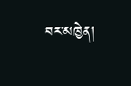བར་མཁྱེན།